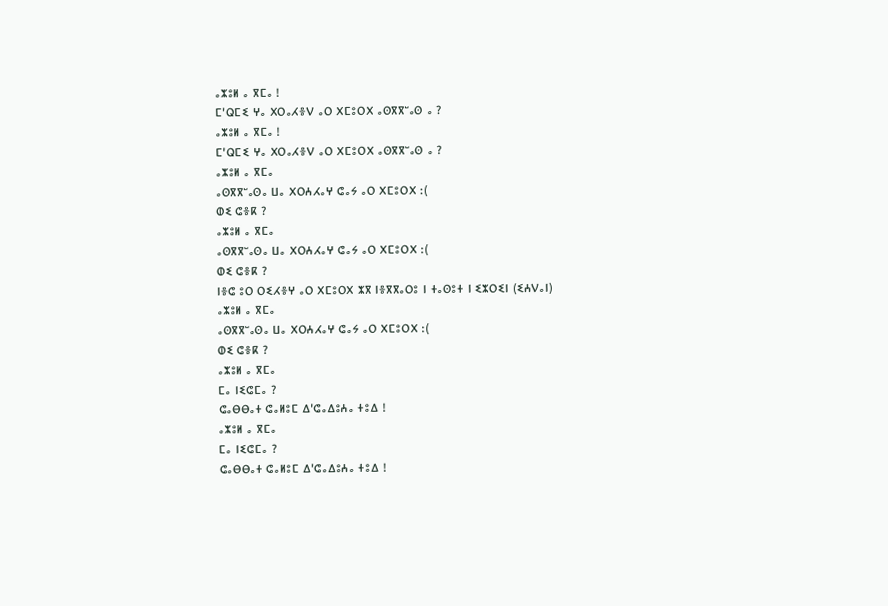ⴰⵣⵓⵍ ⴰ ⴳⵎⴰ !
ⵎ'ⵕⵎⵉ ⵖⴰ ⵝⵔⴰⵃⴻⴸ ⴰⵔ ⵝⵎⵓⵔⵝ ⴰⵙⴳⴳⵯⴰⵙ ⴰ ?
ⴰⵣⵓⵍ ⴰ ⴳⵎⴰ !
ⵎ'ⵕⵎⵉ ⵖⴰ ⵝⵔⴰⵃⴻⴸ ⴰⵔ ⵝⵎⵓⵔⵝ ⴰⵙⴳⴳⵯⴰⵙ ⴰ ?
ⴰⵣⵓⵍ ⴰ ⴳⵎⴰ
ⴰⵙⴳⴳⵯⴰⵙⴰ ⵡⴰ ⵝⵔⵄⵃⴰⵖ ⵛⴰⵢ ⴰⵔ ⵝⵎⵓⵔⵝ :(
ⵀⵉ ⵛⴻⴽ ?
ⴰⵣⵓⵍ ⴰ ⴳⵎⴰ
ⴰⵙⴳⴳⵯⴰⵙⴰ ⵡⴰ ⵝⵔⵄⵃⴰⵖ ⵛⴰⵢ ⴰⵔ ⵝⵎⵓⵔⵝ :(
ⵀⵉ ⵛⴻⴽ ?
ⵏⴻⵛ ⵓⵔ ⵔⵉⵃⴻⵖ ⴰⵔ ⵝⵎⵓⵔⵝ ⵣⴳ ⵏⴻⴳⴳⴰⵔⵓ ⵏ ⵜⴰⵙⵓⵜ ⵏ ⵉⵣⵔⵉⵏ (ⵉⵄⴸⴰⵏ)
ⴰⵣⵓⵍ ⴰ ⴳⵎⴰ
ⴰⵙⴳⴳⵯⴰⵙⴰ ⵡⴰ ⵝⵔⵄⵃⴰⵖ ⵛⴰⵢ ⴰⵔ ⵝⵎⵓⵔⵝ :(
ⵀⵉ ⵛⴻⴽ ?
ⴰⵣⵓⵍ ⴰ ⴳⵎⴰ
ⵎⴰ ⵏⵉⵛⵎⴰ ?
ⵛⴰⴱⴱⴰⵜ ⵛⴰⵍⵓⵎ ⵠ'ⵛⴰⵠⵓⵄⴰ ⵜⵓⵠ !
ⴰⵣⵓⵍ ⴰ ⴳⵎⴰ
ⵎⴰ ⵏⵉⵛⵎⴰ ?
ⵛⴰⴱⴱⴰⵜ ⵛⴰⵍⵓⵎ ⵠ'ⵛⴰⵠⵓⵄⴰ ⵜⵓⵠ !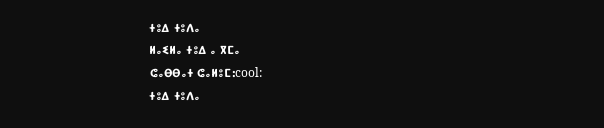ⵜⵓⵠ ⵜⵓⴷⴰ
ⵍⴰⵉⵍⴰ ⵜⵓⵠ ⴰ ⴳⵎⴰ
ⵛⴰⴱⴱⴰⵜ ⵛⴰⵍⵓⵎ:cool:
ⵜⵓⵠ ⵜⵓⴷⴰ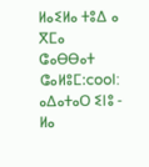ⵍⴰⵉⵍⴰ ⵜⵓⵠ ⴰ ⴳⵎⴰ
ⵛⴰⴱⴱⴰⵜ ⵛⴰⵍⵓⵎ:cool:
ⴰⵠⴰⵜⴰⵔ ⵉⵏⵓ - ⵍⴰ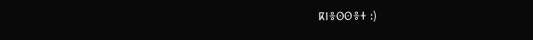ⴽⵏⴻⵙⵙⴻⵜ :)